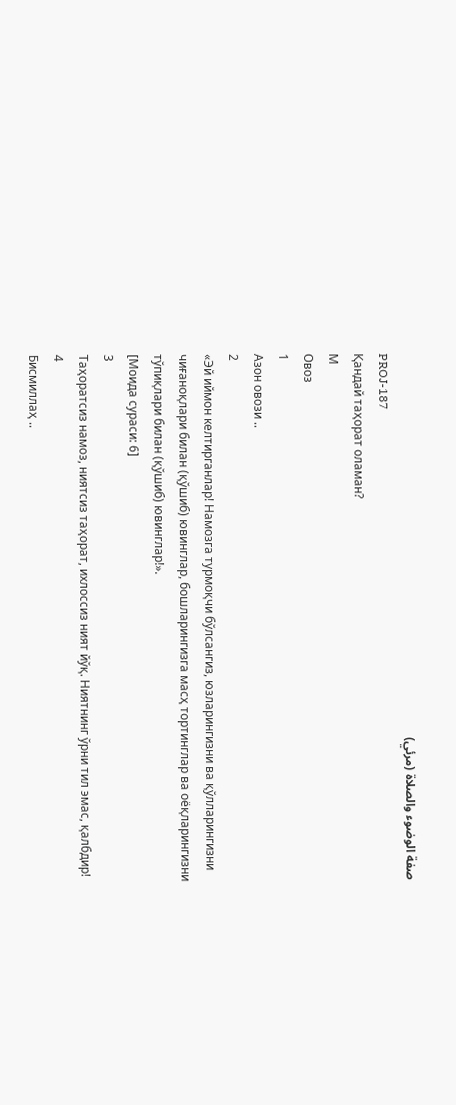صفة الوضوء والصلاة (مرئي)
PROJ-187
Қандай таҳорат оламан?
М
Овоз
1
Азон овози ..
2
«Эй иймон келтирганлар! Намозга турмоқчи бўлсангиз, юзларингизни ва қўлларингизни чиғаноқлари билан (қўшиб) ювинглар, бошларингизга масҳ тортинглар ва оёқларингизни тўпиқлари билан (қўшиб) ювинглар!».
[Моида сураси: 6]
3
Таҳоратсиз намоз, ниятсиз таҳорат, ихлоссиз ният йўқ. Ниятнинг ўрни тил эмас, қалбдир!
4
Бисмиллаҳ ..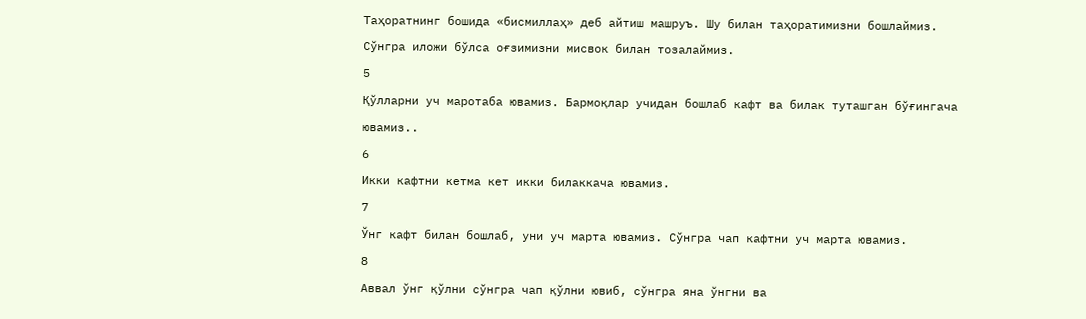Таҳоратнинг бошида «бисмиллаҳ» деб айтиш машруъ. Шу билан таҳоратимизни бошлаймиз. Сўнгра иложи бўлса оғзимизни мисвок билан тозалаймиз.
5
Қўлларни уч маротаба ювамиз. Бармоқлар учидан бошлаб кафт ва билак туташган бўғингача ювамиз..
6
Икки кафтни кетма кет икки билаккача ювамиз.
7
Ўнг кафт билан бошлаб, уни уч марта ювамиз. Сўнгра чап кафтни уч марта ювамиз.
8
Аввал ўнг қўлни сўнгра чап қўлни ювиб, сўнгра яна ўнгни ва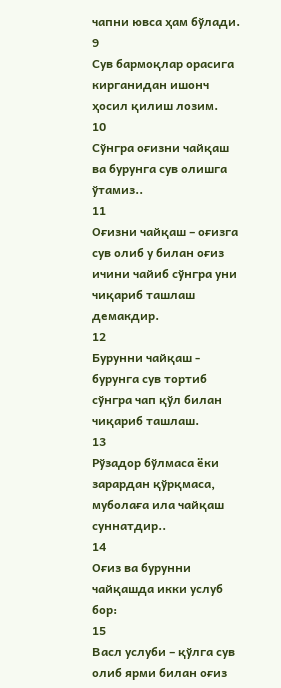чапни ювса ҳам бўлади.
9
Сув бармоқлар орасига кирганидан ишонч ҳосил қилиш лозим.
10
Сўнгра оғизни чайқаш ва бурунга сув олишга ўтамиз..
11
Оғизни чайқаш – оғизга сув олиб у билан оғиз ичини чайиб сўнгра уни чиқариб ташлаш демакдир.
12
Бурунни чайқаш - бурунга сув тортиб сўнгра чап қўл билан чиқариб ташлаш.
13
Рўзадор бўлмаса ёки зарардан қўрқмаса, муболаға ила чайқаш суннатдир..
14
Оғиз ва бурунни чайқашда икки услуб бор:
15
Васл услуби – қўлга сув олиб ярми билан оғиз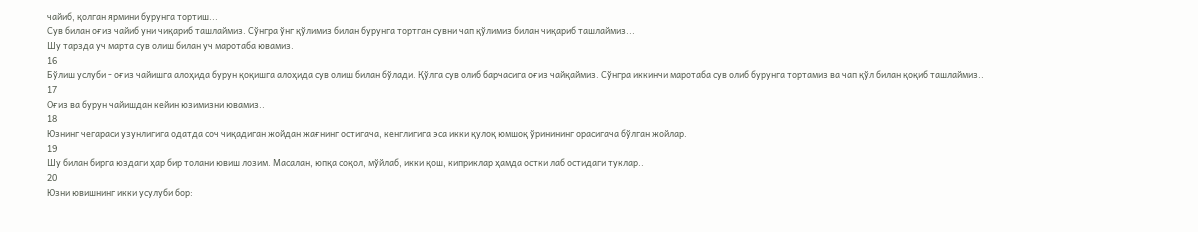чайиб, қолган ярмини бурунга тортиш...
Сув билан оғиз чайиб уни чиқариб ташлаймиз. Сўнгра ўнг қўлимиз билан бурунга тортган сувни чап қўлимиз билан чиқариб ташлаймиз...
Шу тарзда уч марта сув олиш билан уч маротаба ювамиз.
16
Бўлиш услуби - оғиз чайишга алоҳида бурун қоқишга алоҳида сув олиш билан бўлади. Қўлга сув олиб барчасига оғиз чайқаймиз. Сўнгра иккинчи маротаба сув олиб бурунга тортамиз ва чап қўл билан қоқиб ташлаймиз..
17
Оғиз ва бурун чайишдан кейин юзимизни ювамиз..
18
Юзнинг чегараси узунлигига одатда соч чиқадиган жойдан жағнинг остигача, кенглигига эса икки қулоқ юмшоқ ўринининг орасигача бўлган жойлар.
19
Шу билан бирга юздаги ҳар бир толани ювиш лозим. Масалан, юпқа соқол, мўйлаб, икки қош, киприклар ҳамда остки лаб остидаги туклар..
20
Юзни ювишнинг икки усулуби бор: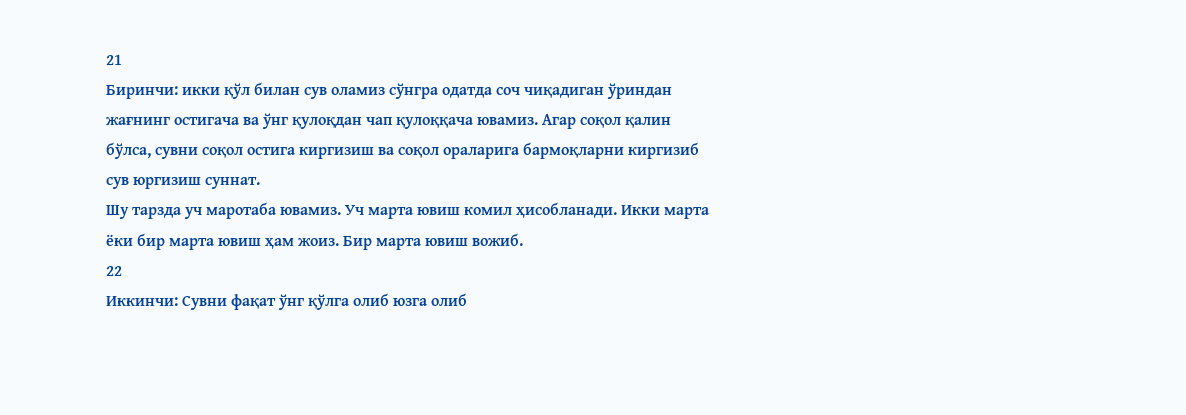21
Биринчи: икки қўл билан сув оламиз сўнгра одатда соч чиқадиган ўриндан жағнинг остигача ва ўнг қулоқдан чап қулоққача ювамиз. Агар соқол қалин бўлса, сувни соқол остига киргизиш ва соқол ораларига бармоқларни киргизиб сув юргизиш суннат.
Шу тарзда уч маротаба ювамиз. Уч марта ювиш комил ҳисобланади. Икки марта ёки бир марта ювиш ҳам жоиз. Бир марта ювиш вожиб.
22
Иккинчи: Сувни фақат ўнг қўлга олиб юзга олиб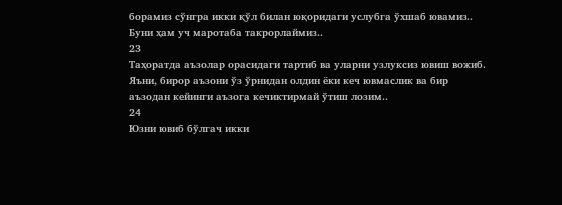борамиз сўнгра икки қўл билан юқоридаги услубга ўхшаб ювамиз.. Буни ҳам уч маротаба такрорлаймиз..
23
Таҳоратда аъзолар орасидаги тартиб ва уларни узлуксиз ювиш вожиб. Яъни, бирор аъзони ўз ўрнидан олдин ёки кеч ювмаслик ва бир аъзодан кейинги аъзога кечиктирмай ўтиш лозим..
24
Юзни ювиб бўлгач икки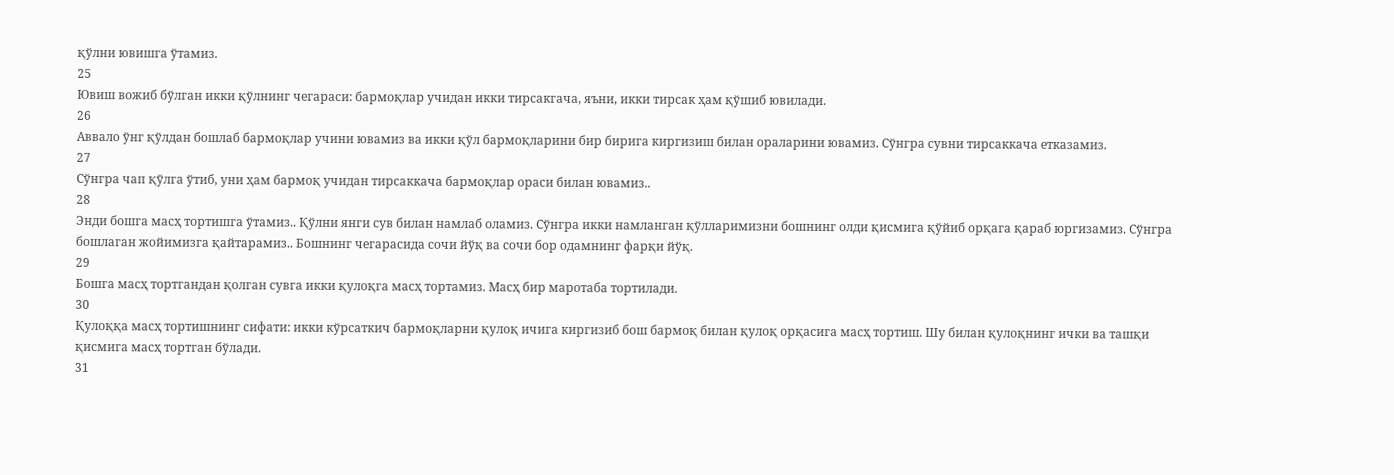қўлни ювишга ўтамиз.
25
Ювиш вожиб бўлган икки қўлнинг чегараси: бармоқлар учидан икки тирсакгача, яъни, икки тирсак ҳам қўшиб ювилади.
26
Аввало ўнг қўлдан бошлаб бармоқлар учини ювамиз ва икки қўл бармоқларини бир бирига киргизиш билан ораларини ювамиз. Сўнгра сувни тирсаккача етказамиз.
27
Сўнгра чап қўлга ўтиб, уни ҳам бармоқ учидан тирсаккача бармоқлар ораси билан ювамиз..
28
Энди бошга масҳ тортишга ўтамиз.. Қўлни янги сув билан намлаб оламиз. Сўнгра икки намланган қўлларимизни бошнинг олди қисмига қўйиб орқага қараб юргизамиз. Сўнгра бошлаган жойимизга қайтарамиз.. Бошнинг чегарасида сочи йўқ ва сочи бор одамнинг фарқи йўқ.
29
Бошга масҳ тортгандан қолган сувга икки қулоқга масҳ тортамиз. Масҳ бир маротаба тортилади.
30
Қулоққа масҳ тортишнинг сифати: икки кўрсаткич бармоқларни қулоқ ичига киргизиб бош бармоқ билан қулоқ орқасига масҳ тортиш. Шу билан қулоқнинг ички ва ташқи қисмига масҳ тортган бўлади.
31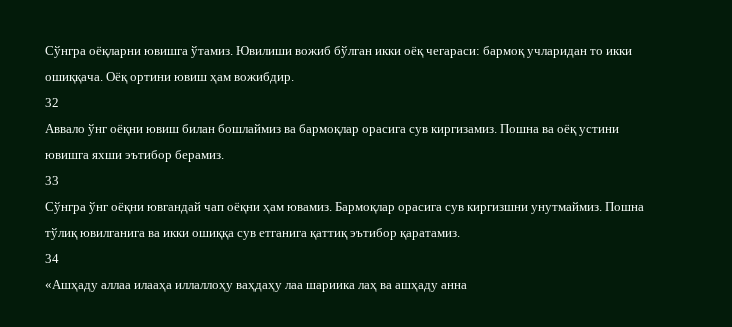Сўнгра оёқларни ювишга ўтамиз. Ювилиши вожиб бўлган икки оёқ чегараси: бармоқ учларидан то икки ошиққача. Оёқ ортини ювиш ҳам вожибдир.
32
Аввало ўнг оёқни ювиш билан бошлаймиз ва бармоқлар орасига сув киргизамиз. Пошна ва оёқ устини ювишга яхши эътибор берамиз.
33
Сўнгра ўнг оёқни ювгандай чап оёқни ҳам ювамиз. Бармоқлар орасига сув киргизшни унутмаймиз. Пошна тўлиқ ювилганига ва икки ошиққа сув етганига қаттиқ эътибор қаратамиз.
34
«Ашҳаду аллаа илааҳа иллаллоҳу ваҳдаҳу лаа шариика лаҳ ва ашҳаду анна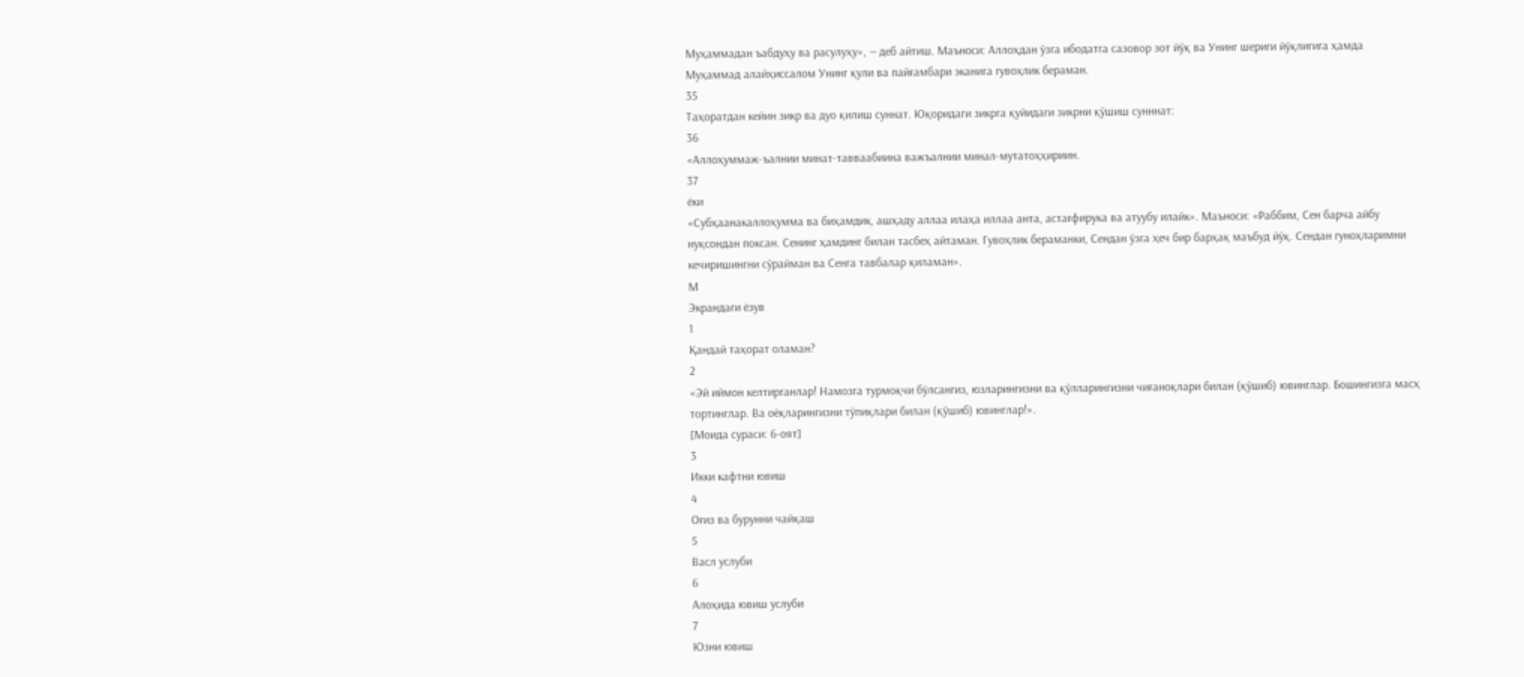Муҳаммадан ъабдуҳу ва расулуҳу», — деб айтиш. Маъноси: Аллоҳдан ўзга ибодатга сазовор зот йўқ ва Унинг шериги йўқлигига ҳамда Муҳаммад алайҳиссалом Унинг қули ва пайғамбари эканига гувоҳлик бераман.
35
Таҳоратдан кейин зикр ва дуо қилиш суннат. Юқоридаги зикрга қуйидаги зикрни қўшиш сунннат:
36
«Аллоҳуммаж-ъалнии минат-тавваабиина важъалнии минал-мутатоҳҳириин.
37
ёки
«Субҳаанакаллоҳумма ва биҳамдик, ашҳаду аллаа илаҳа иллаа анта, астағфирука ва атуубу илайк». Маъноси: «Раббим, Сен барча айбу нуқсондан поксан. Сенинг ҳамдинг билан тасбеҳ айтаман. Гувоҳлик бераманки, Сендан ўзга ҳеч бир барҳақ маъбуд йўқ. Сендан гуноҳларимни кечиришингни сўрайман ва Сенга тавбалар қиламан».
М
Экрандаги ёзув
1
Қандай таҳорат оламан?
2
«Эй иймон келтирганлар! Намозга турмоқчи бўлсангиз, юзларингизни ва қўлларингизни чиғаноқлари билан (қўшиб) ювинглар. Бошингизга масҳ тортинглар. Ва оёқларингизни тўпиқлари билан (қўшиб) ювинглар!».
[Моида сураси: 6-оят]
3
Икки кафтни ювиш
4
Оғиз ва бурунни чайқаш
5
Васл услуби
6
Алоҳида ювиш услуби
7
Юзни ювиш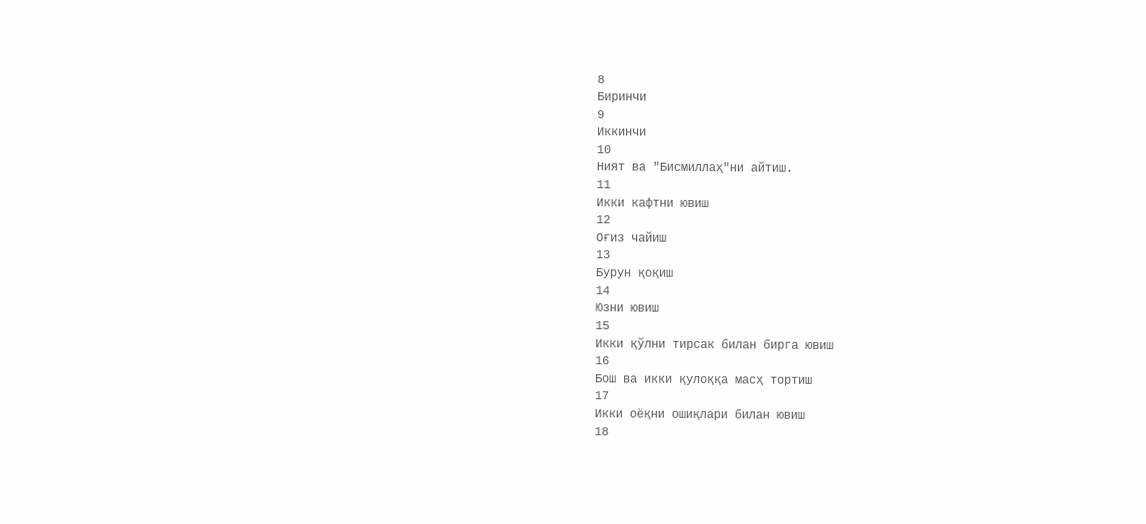8
Биринчи
9
Иккинчи
10
Ният ва "Бисмиллаҳ"ни айтиш.
11
Икки кафтни ювиш
12
Оғиз чайиш
13
Бурун қоқиш
14
Юзни ювиш
15
Икки қўлни тирсак билан бирга ювиш
16
Бош ва икки қулоққа масҳ тортиш
17
Икки оёқни ошиқлари билан ювиш
18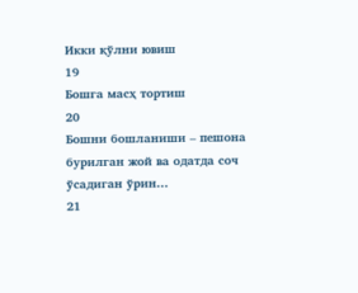Икки қўлни ювиш
19
Бошга масҳ тортиш
20
Бошни бошланиши – пешона бурилган жой ва одатда соч ўсадиган ўрин...
21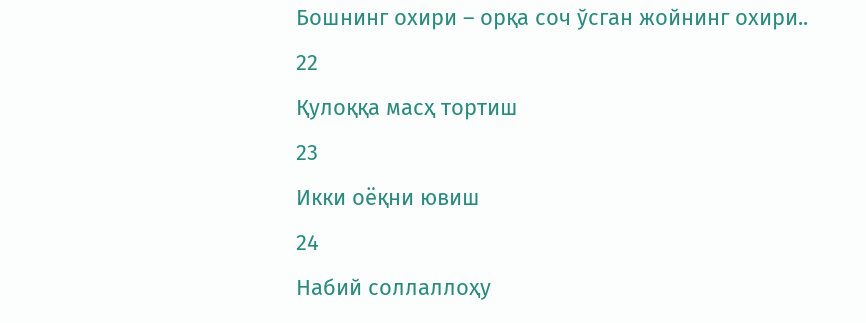Бошнинг охири – орқа соч ўсган жойнинг охири..
22
Қулоққа масҳ тортиш
23
Икки оёқни ювиш
24
Набий соллаллоҳу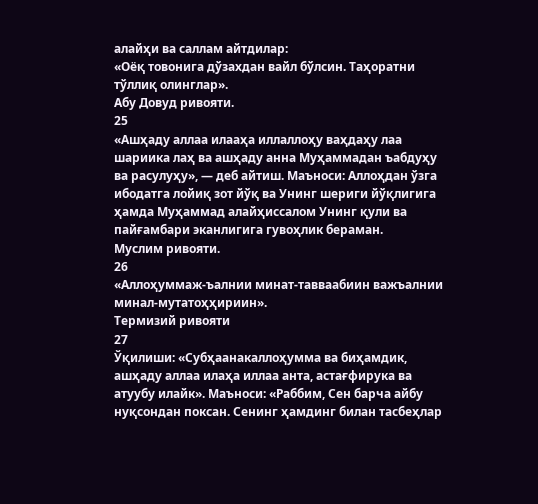алайҳи ва саллам айтдилар:
«Оёқ товонига дўзахдан вайл бўлсин. Таҳоратни тўллиқ олинглар».
Абу Довуд ривояти.
25
«Ашҳаду аллаа илааҳа иллаллоҳу ваҳдаҳу лаа шариика лаҳ ва ашҳаду анна Муҳаммадан ъабдуҳу ва расулуҳу», — деб айтиш. Маъноси: Аллоҳдан ўзга ибодатга лойиқ зот йўқ ва Унинг шериги йўқлигига ҳамда Муҳаммад алайҳиссалом Унинг қули ва пайғамбари эканлигига гувоҳлик бераман.
Муслим ривояти.
26
«Аллоҳуммаж-ъалнии минат-тавваабиин важъалнии минал-мутатоҳҳириин».
Термизий ривояти
27
Ўқилиши: «Субҳаанакаллоҳумма ва биҳамдик, ашҳаду аллаа илаҳа иллаа анта, астағфирука ва атуубу илайк». Маъноси: «Раббим, Сен барча айбу нуқсондан поксан. Сенинг ҳамдинг билан тасбеҳлар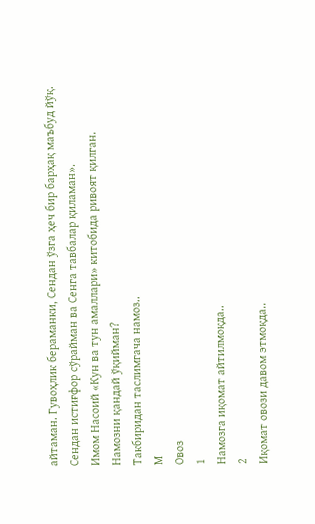айтаман. Гувоҳлик бераманки, Сендан ўзга ҳеч бир барҳақ маъбуд йўқ. Сендан истиғфор сўрайман ва Сенга тавбалар қиламан».
Имом Насоий «Кун ва тун амаллари» китобида ривоят қилган.
Намозни қандай ўқийман?
Такбиридан таслимгача намоз..
М
Овоз
1
Намозга иқомат айтилмоқда..
2
Иқомат овози давом этмоқда..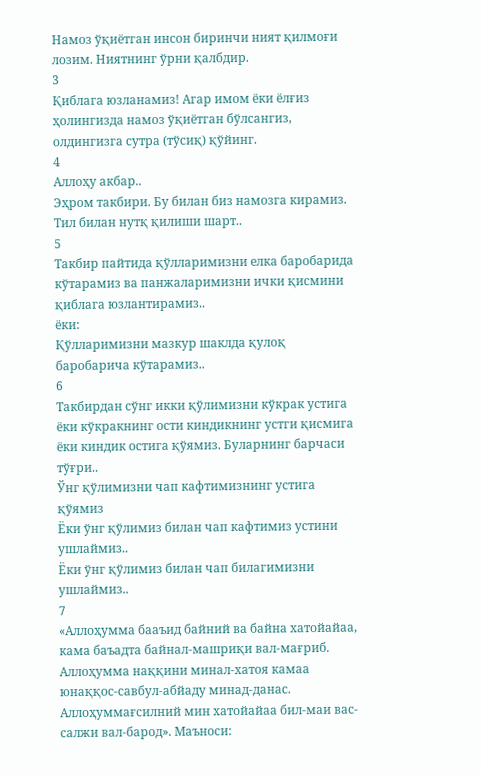Намоз ўқиётган инсон биринчи ният қилмоғи лозим. Ниятнинг ўрни қалбдир.
3
Қиблага юзланамиз! Агар имом ёки ёлғиз ҳолингизда намоз ўқиётган бўлсангиз, олдингизга сутра (тўсиқ) қўйинг.
4
Аллоҳу акбар..
Эҳром такбири. Бу билан биз намозга кирамиз. Тил билан нутқ қилиши шарт..
5
Такбир пайтида қўлларимизни елка баробарида кўтарамиз ва панжаларимизни ички қисмини қиблага юзлантирамиз..
ёки:
Қўлларимизни мазкур шаклда қулоқ баробарича кўтарамиз..
6
Такбирдан сўнг икки қўлимизни кўкрак устига ёки кўкракнинг ости киндикнинг устги қисмига ёки киндик остига қўямиз. Буларнинг барчаси тўғри..
Ўнг қўлимизни чап кафтимизнинг устига қўямиз
Ёки ўнг қўлимиз билан чап кафтимиз устини ушлаймиз..
Ёки ўнг қўлимиз билан чап билагимизни ушлаймиз..
7
«Аллоҳумма бааъид байний ва байна хатойайаа, кама баъадта байнал-машриқи вал-мағриб. Аллоҳумма наққини минал-хатоя камаа юнаққос-савбул-абйаду минад-данас. Аллоҳуммағсилний мин хатойайаа бил-маи вас-салжи вал-барод». Маъноси: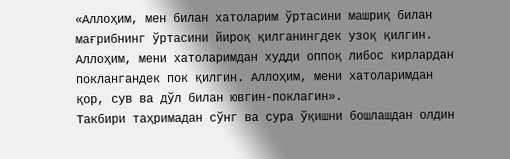«Аллоҳим, мен билан хатоларим ўртасини машриқ билан мағрибнинг ўртасини йироқ қилганингдек узоқ қилгин. Аллоҳим, мени хатоларимдан худди оппоқ либос кирлардан поклангандек пок қилгин. Аллоҳим, мени хатоларимдан қор, сув ва дўл билан ювгин-поклагин».
Такбири таҳримадан сўнг ва сура ўқишни бошлашдан олдин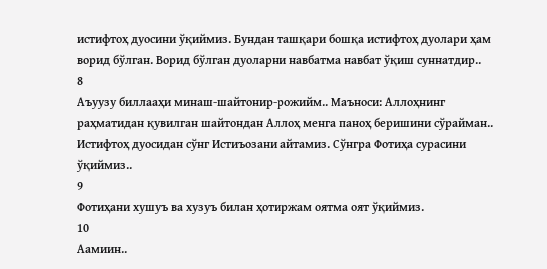истифтоҳ дуосини ўқиймиз. Бундан ташқари бошқа истифтоҳ дуолари ҳам ворид бўлган. Ворид бўлган дуоларни навбатма навбат ўқиш суннатдир..
8
Аъуузу биллааҳи минаш-шайтонир-рожийм.. Маъноси: Аллоҳнинг раҳматидан қувилган шайтондан Аллоҳ менга паноҳ беришини сўрайман..
Истифтоҳ дуосидан сўнг Истиъозани айтамиз. Сўнгра Фотиҳа сурасини ўқиймиз..
9
Фотиҳани хушуъ ва хузуъ билан ҳотиржам оятма оят ўқиймиз.
10
Аамиин..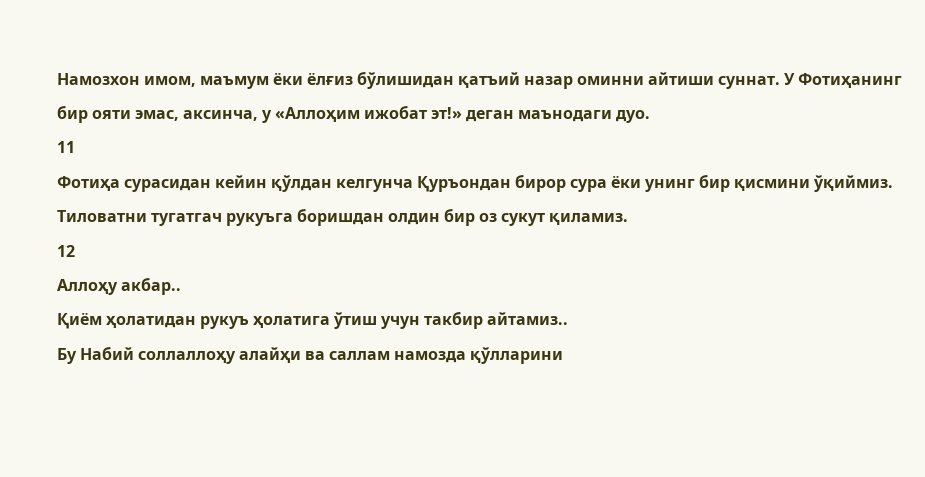Намозхон имом, маъмум ёки ёлғиз бўлишидан қатъий назар оминни айтиши суннат. У Фотиҳанинг бир ояти эмас, аксинча, у «Аллоҳим ижобат эт!» деган маънодаги дуо.
11
Фотиҳа сурасидан кейин қўлдан келгунча Қуръондан бирор сура ёки унинг бир қисмини ўқиймиз. Тиловатни тугатгач рукуъга боришдан олдин бир оз сукут қиламиз.
12
Аллоҳу акбар..
Қиём ҳолатидан рукуъ ҳолатига ўтиш учун такбир айтамиз..
Бу Набий соллаллоҳу алайҳи ва саллам намозда қўлларини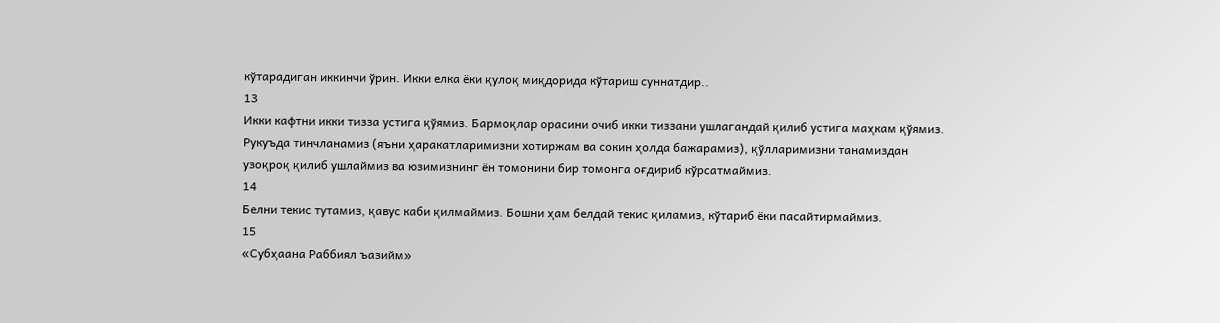кўтарадиган иккинчи ўрин. Икки елка ёки қулоқ миқдорида кўтариш суннатдир..
13
Икки кафтни икки тизза устига қўямиз. Бармоқлар орасини очиб икки тиззани ушлагандай қилиб устига маҳкам қўямиз.
Рукуъда тинчланамиз (яъни ҳаракатларимизни хотиржам ва сокин ҳолда бажарамиз), қўлларимизни танамиздан узоқроқ қилиб ушлаймиз ва юзимизнинг ён томонини бир томонга оғдириб кўрсатмаймиз.
14
Белни текис тутамиз, қавус каби қилмаймиз. Бошни ҳам белдай текис қиламиз, кўтариб ёки пасайтирмаймиз.
15
«Субҳаана Раббиял ъазийм»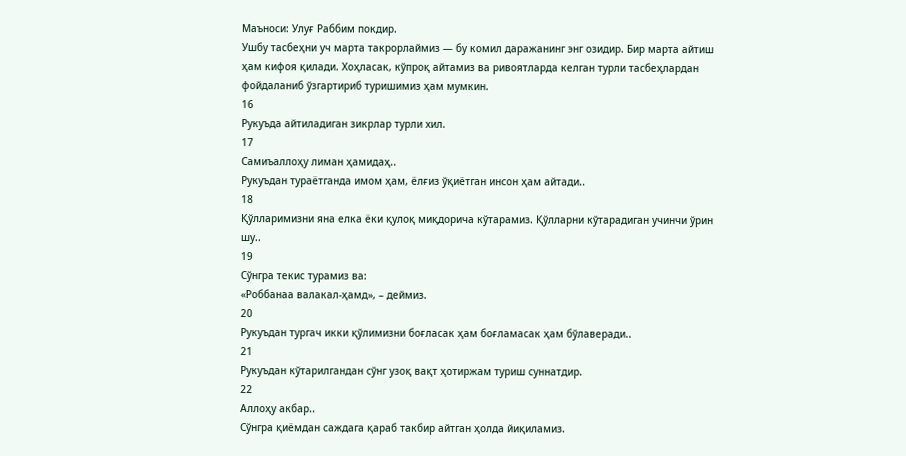Маъноси: Улуғ Раббим покдир.
Ушбу тасбеҳни уч марта такрорлаймиз — бу комил даражанинг энг озидир. Бир марта айтиш ҳам кифоя қилади. Хоҳласак, кўпроқ айтамиз ва ривоятларда келган турли тасбеҳлардан фойдаланиб ўзгартириб туришимиз ҳам мумкин.
16
Рукуъда айтиладиган зикрлар турли хил.
17
Самиъаллоҳу лиман ҳамидаҳ..
Рукуъдан тураётганда имом ҳам, ёлғиз ўқиётган инсон ҳам айтади..
18
Қўлларимизни яна елка ёки қулоқ миқдорича кўтарамиз. Қўлларни кўтарадиган учинчи ўрин шу..
19
Сўнгра текис турамиз ва:
«Роббанаа валакал-ҳамд», – деймиз.
20
Рукуъдан тургач икки қўлимизни боғласак ҳам боғламасак ҳам бўлаверади..
21
Рукуъдан кўтарилгандан сўнг узоқ вақт ҳотиржам туриш суннатдир.
22
Аллоҳу акбар..
Сўнгра қиёмдан саждага қараб такбир айтган ҳолда йиқиламиз.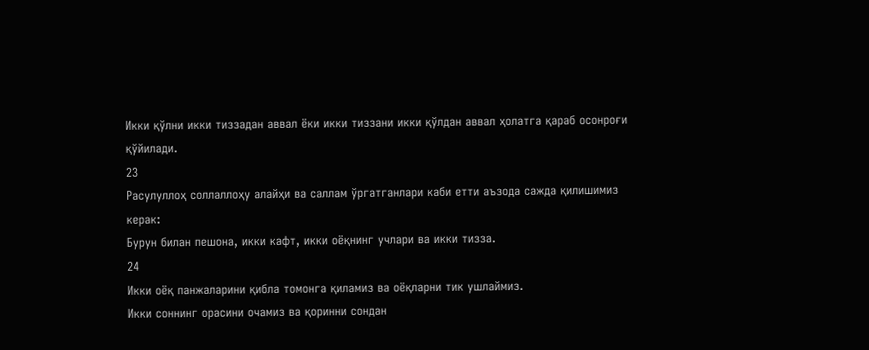Икки қўлни икки тиззадан аввал ёки икки тиззани икки қўлдан аввал ҳолатга қараб осонроғи қўйилади.
23
Расулуллоҳ соллаллоҳу алайҳи ва саллам ўргатганлари каби етти аъзода сажда қилишимиз керак:
Бурун билан пешона, икки кафт, икки оёқнинг учлари ва икки тизза.
24
Икки оёқ панжаларини қибла томонга қиламиз ва оёқларни тик ушлаймиз.
Икки соннинг орасини очамиз ва қоринни сондан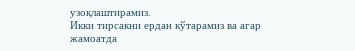узоқлаштирамиз.
Икки тирсакни ердан кўтарамиз ва агар жамоатда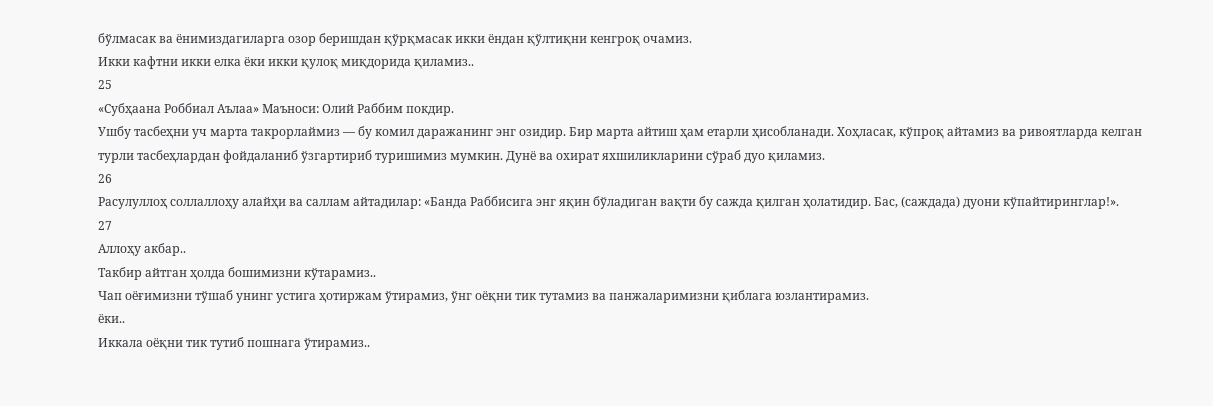бўлмасак ва ёнимиздагиларга озор беришдан қўрқмасак икки ёндан қўлтиқни кенгроқ очамиз.
Икки кафтни икки елка ёки икки қулоқ миқдорида қиламиз..
25
«Субҳаана Роббиал Аълаа» Маъноси: Олий Раббим покдир.
Ушбу тасбеҳни уч марта такрорлаймиз — бу комил даражанинг энг озидир. Бир марта айтиш ҳам етарли ҳисобланади. Хоҳласак, кўпроқ айтамиз ва ривоятларда келган турли тасбеҳлардан фойдаланиб ўзгартириб туришимиз мумкин. Дунё ва охират яхшиликларини сўраб дуо қиламиз.
26
Расулуллоҳ соллаллоҳу алайҳи ва саллам айтадилар: «Банда Раббисига энг яқин бўладиган вақти бу сажда қилган ҳолатидир. Бас, (саждада) дуони кўпайтиринглар!».
27
Аллоҳу акбар..
Такбир айтган ҳолда бошимизни кўтарамиз..
Чап оёғимизни тўшаб унинг устига ҳотиржам ўтирамиз, ўнг оёқни тик тутамиз ва панжаларимизни қиблага юзлантирамиз.
ёки..
Иккала оёқни тик тутиб пошнага ўтирамиз..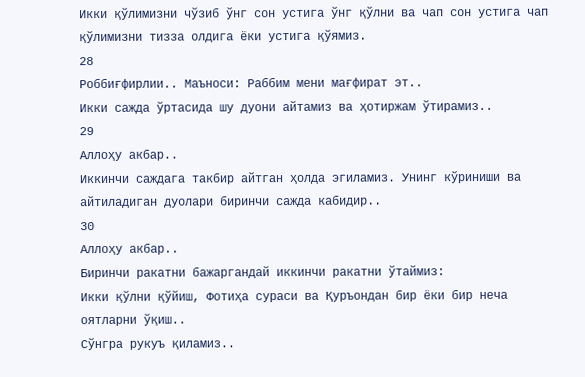Икки қўлимизни чўзиб ўнг сон устига ўнг қўлни ва чап сон устига чап қўлимизни тизза олдига ёки устига қўямиз.
28
Роббиғфирлии.. Маъноси: Раббим мени мағфират эт..
Икки сажда ўртасида шу дуони айтамиз ва ҳотиржам ўтирамиз..
29
Аллоҳу акбар..
Иккинчи саждага такбир айтган ҳолда эгиламиз. Унинг кўриниши ва айтиладиган дуолари биринчи сажда кабидир..
30
Аллоҳу акбар..
Биринчи ракатни бажаргандай иккинчи ракатни ўтаймиз:
Икки қўлни қўйиш, Фотиҳа сураси ва Қуръондан бир ёки бир неча оятларни ўқиш..
Сўнгра рукуъ қиламиз..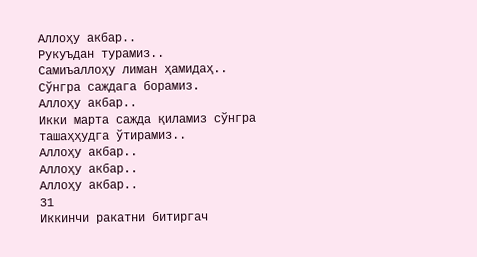Аллоҳу акбар..
Рукуъдан турамиз..
Самиъаллоҳу лиман ҳамидаҳ..
Сўнгра саждага борамиз.
Аллоҳу акбар..
Икки марта сажда қиламиз сўнгра ташаҳҳудга ўтирамиз..
Аллоҳу акбар..
Аллоҳу акбар..
Аллоҳу акбар..
31
Иккинчи ракатни битиргач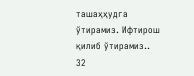ташаҳҳудга ўтирамиз. Ифтирош қилиб ўтирамиз..
32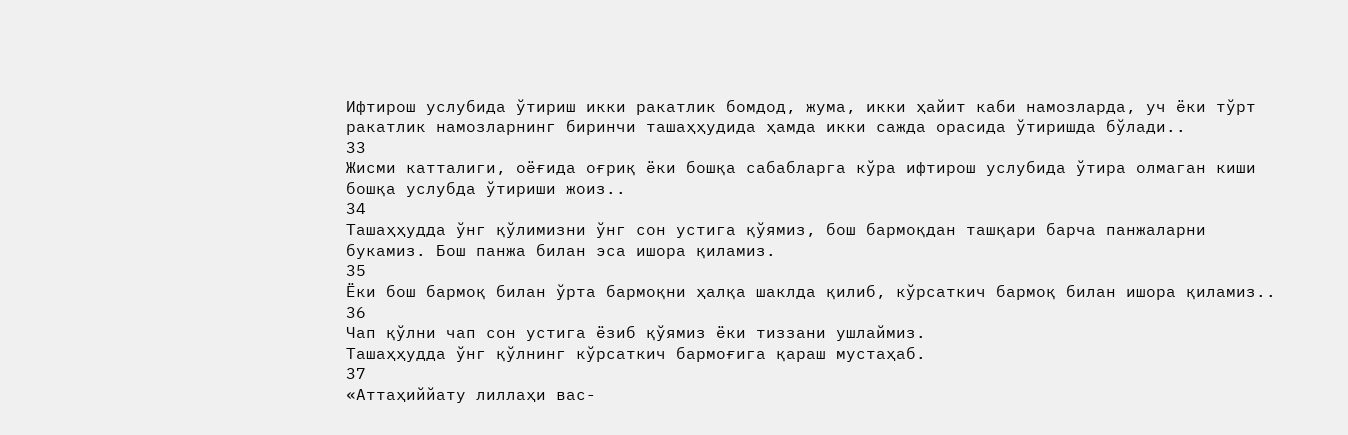Ифтирош услубида ўтириш икки ракатлик бомдод, жума, икки ҳайит каби намозларда, уч ёки тўрт ракатлик намозларнинг биринчи ташаҳҳудида ҳамда икки сажда орасида ўтиришда бўлади..
33
Жисми катталиги, оёғида оғриқ ёки бошқа сабабларга кўра ифтирош услубида ўтира олмаган киши бошқа услубда ўтириши жоиз..
34
Ташаҳҳудда ўнг қўлимизни ўнг сон устига қўямиз, бош бармоқдан ташқари барча панжаларни букамиз. Бош панжа билан эса ишора қиламиз.
35
Ёки бош бармоқ билан ўрта бармоқни ҳалқа шаклда қилиб, кўрсаткич бармоқ билан ишора қиламиз..
36
Чап қўлни чап сон устига ёзиб қўямиз ёки тиззани ушлаймиз.
Ташаҳҳудда ўнг қўлнинг кўрсаткич бармоғига қараш мустаҳаб.
37
«Аттаҳиййату лиллаҳи вас-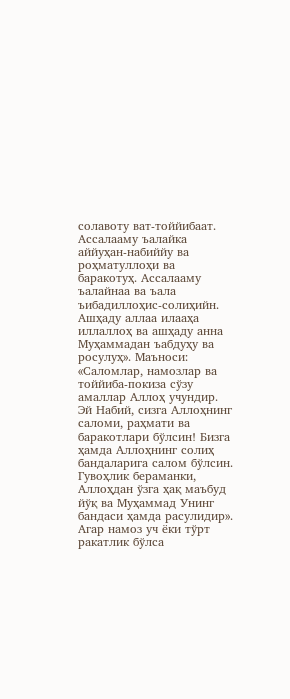солавоту ват-тоййибаат. Ассалааму ъалайка аййуҳан-набиййу ва роҳматуллоҳи ва баракотуҳ. Ассалааму ъалайнаа ва ъала ъибадиллоҳис-солиҳийн. Ашҳаду аллаа илааҳа иллаллоҳ ва ашҳаду анна Муҳаммадан ъабдуҳу ва росулуҳ». Маъноси: «Саломлар, намозлар ва тоййиба-покиза сўзу амаллар Аллоҳ учундир. Эй Набий, сизга Аллоҳнинг саломи, раҳмати ва баракотлари бўлсин! Бизга ҳамда Аллоҳнинг солиҳ бандаларига салом бўлсин. Гувоҳлик бераманки, Аллоҳдан ўзга ҳақ маъбуд йўқ ва Муҳаммад Унинг бандаси ҳамда расулидир».
Агар намоз уч ёки тўрт ракатлик бўлса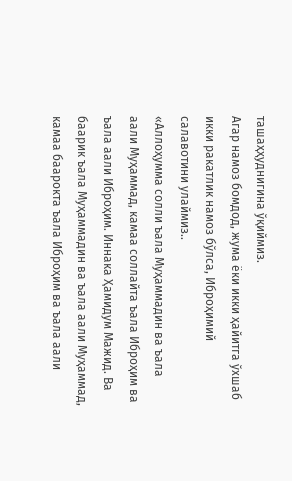ташаҳҳуднигина ўқиймиз.
Агар намоз бомдод, жума ёки икки ҳайитга ўхшаб икки ракатлик намоз бўлса, Иброҳимий салавотини улаймиз..
«Аллоҳумма солли ъала Муҳаммадин ва ъала аали Муҳаммад, камаа соллайта ъала Иброҳим ва ъала аали Иброҳим. Иннака Ҳамидум Мажид. Ва баарик ъала Муҳаммадин ва ъала аали Муҳаммад, камаа баарокта ъала Иброҳим ва ъала аали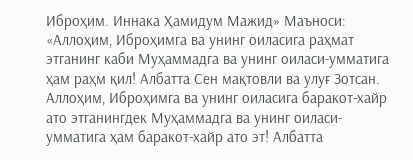Иброҳим. Иннака Ҳамидум Мажид» Маъноси: «Аллоҳим, Иброҳимга ва унинг оиласига раҳмат этганинг каби Муҳаммадга ва унинг оиласи-умматига ҳам раҳм қил! Албатта Сен мақтовли ва улуғ Зотсан. Аллоҳим, Иброҳимга ва унинг оиласига баракот-хайр ато этганингдек Муҳаммадга ва унинг оиласи-умматига ҳам баракот-хайр ато эт! Албатта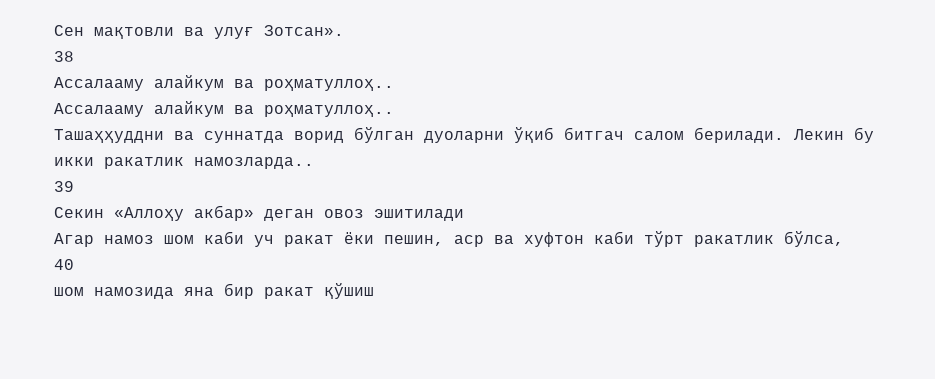Сен мақтовли ва улуғ Зотсан».
38
Ассалааму алайкум ва роҳматуллоҳ..
Ассалааму алайкум ва роҳматуллоҳ..
Ташаҳҳуддни ва суннатда ворид бўлган дуоларни ўқиб битгач салом берилади. Лекин бу икки ракатлик намозларда..
39
Секин «Аллоҳу акбар» деган овоз эшитилади
Агар намоз шом каби уч ракат ёки пешин, аср ва хуфтон каби тўрт ракатлик бўлса,
40
шом намозида яна бир ракат қўшиш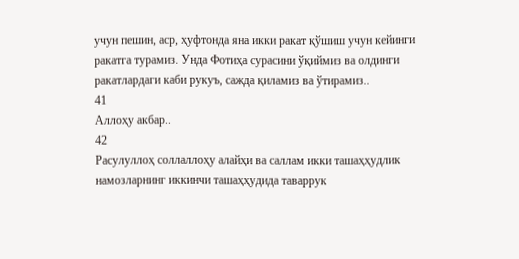учун пешин, аср, ҳуфтонда яна икки ракат қўшиш учун кейинги ракатга турамиз. Унда Фотиҳа сурасини ўқиймиз ва олдинги ракатлардаги каби рукуъ, сажда қиламиз ва ўтирамиз..
41
Аллоҳу акбар..
42
Расулуллоҳ соллаллоҳу алайҳи ва саллам икки ташаҳҳудлик намозларнинг иккинчи ташаҳҳудида таваррук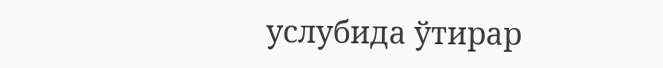услубида ўтирар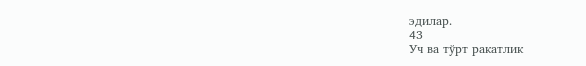эдилар.
43
Уч ва тўрт ракатлик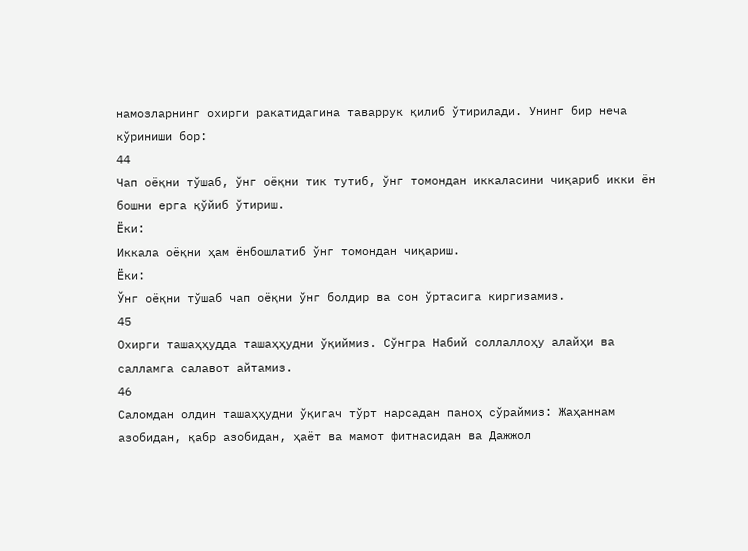намозларнинг охирги ракатидагина таваррук қилиб ўтирилади. Унинг бир неча кўриниши бор:
44
Чап оёқни тўшаб, ўнг оёқни тик тутиб, ўнг томондан иккаласини чиқариб икки ён бошни ерга қўйиб ўтириш.
Ёки:
Иккала оёқни ҳам ёнбошлатиб ўнг томондан чиқариш.
Ёки:
Ўнг оёқни тўшаб чап оёқни ўнг болдир ва сон ўртасига киргизамиз.
45
Охирги ташаҳҳудда ташаҳҳудни ўқиймиз. Сўнгра Набий соллаллоҳу алайҳи ва салламга салавот айтамиз.
46
Саломдан олдин ташаҳҳудни ўқигач тўрт нарсадан паноҳ сўраймиз: Жаҳаннам азобидан, қабр азобидан, ҳаёт ва мамот фитнасидан ва Дажжол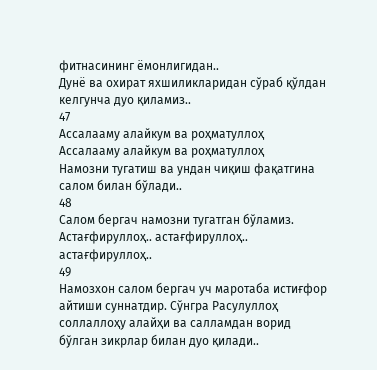фитнасининг ёмонлигидан..
Дунё ва охират яхшиликларидан сўраб қўлдан келгунча дуо қиламиз..
47
Ассалааму алайкум ва роҳматуллоҳ
Ассалааму алайкум ва роҳматуллоҳ
Намозни тугатиш ва ундан чиқиш фақатгина салом билан бўлади..
48
Салом бергач намозни тугатган бўламиз.
Астағфируллоҳ.. астағфируллоҳ.. астағфируллоҳ..
49
Намозхон салом бергач уч маротаба истиғфор айтиши суннатдир. Сўнгра Расулуллоҳ соллаллоҳу алайҳи ва салламдан ворид бўлган зикрлар билан дуо қилади..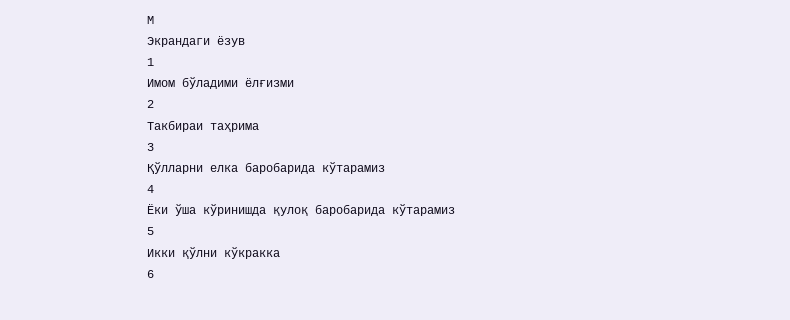М
Экрандаги ёзув
1
Имом бўладими ёлғизми
2
Такбираи таҳрима
3
Қўлларни елка баробарида кўтарамиз
4
Ёки ўша кўринишда қулоқ баробарида кўтарамиз
5
Икки қўлни кўкракка
6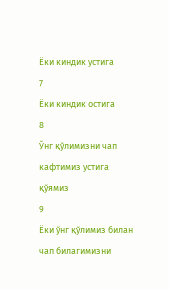Ёки киндик устига
7
Ёки киндик остига
8
Ўнг қўлимизни чап кафтимиз устига қўямиз
9
Ёки ўнг қўлимиз билан чап билагимизни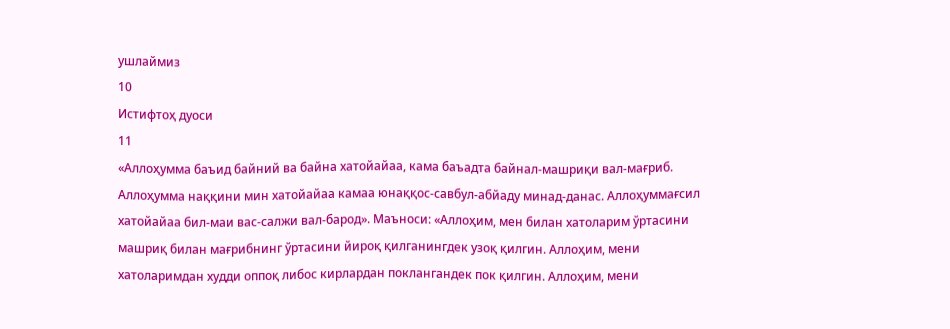ушлаймиз
10
Истифтоҳ дуоси
11
«Аллоҳумма баъид байний ва байна хатойайаа, кама баъадта байнал-машриқи вал-мағриб. Аллоҳумма наққини мин хатойайаа камаа юнаққос-савбул-абйаду минад-данас. Аллоҳуммағсил хатойайаа бил-маи вас-салжи вал-барод». Маъноси: «Аллоҳим, мен билан хатоларим ўртасини машриқ билан мағрибнинг ўртасини йироқ қилганингдек узоқ қилгин. Аллоҳим, мени хатоларимдан худди оппоқ либос кирлардан поклангандек пок қилгин. Аллоҳим, мени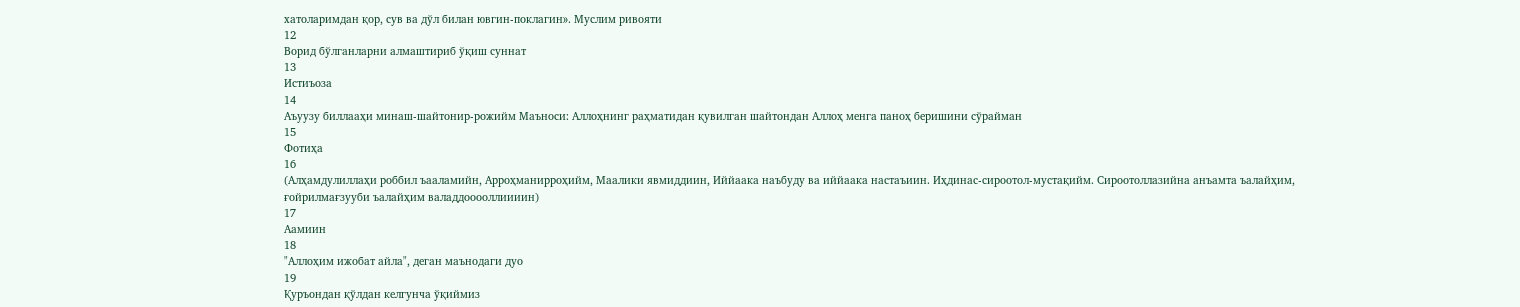хатоларимдан қор, сув ва дўл билан ювгин-поклагин». Муслим ривояти
12
Ворид бўлганларни алмаштириб ўқиш суннат
13
Истиъоза
14
Аъуузу биллааҳи минаш-шайтонир-рожийм Маъноси: Аллоҳнинг раҳматидан қувилган шайтондан Аллоҳ менга паноҳ беришини сўрайман
15
Фотиҳа
16
(Алҳамдулиллаҳи роббил ъааламийн, Арроҳманирроҳийм, Маалики явмиддиин, Иййаака наъбуду ва иййаака настаъиин. Иҳдинас-сироотол-мустақийм. Сироотоллазийна анъамта ъалайҳим, ғойрилмағзууби ъалайҳим валаддооооллиииин)
17
Аамиин
18
"Аллоҳим ижобат айла", деган маънодаги дуо
19
Қуръондан қўлдан келгунча ўқиймиз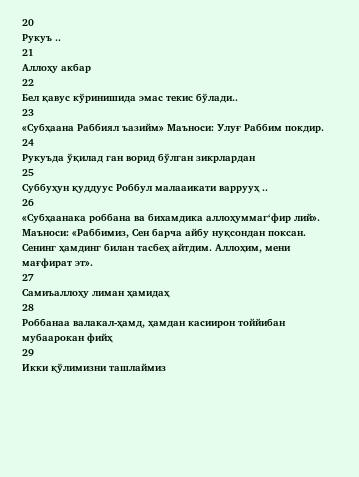20
Рукуъ ..
21
Аллоҳу акбар
22
Бел қавус кўринишида эмас текис бўлади..
23
«Субҳаана Раббиял ъазийм» Маъноси: Улуғ Раббим покдир.
24
Рукуъда ўқилад ган ворид бўлган зикрлардан
25
Суббуҳун қуддуус Роббул малааикати варрууҳ ..
26
«Субҳаанака роббана ва бихамдика аллоҳуммаг‘фир лий». Маъноси: «Раббимиз, Сен барча айбу нуқсондан поксан. Сенинг ҳамдинг билан тасбеҳ айтдим. Аллоҳим, мени мағфират эт».
27
Самиъаллоҳу лиман ҳамидаҳ
28
Роббанаа валакал-ҳамд, ҳамдан касиирон тоййибан мубаарокан фийҳ
29
Икки қўлимизни ташлаймиз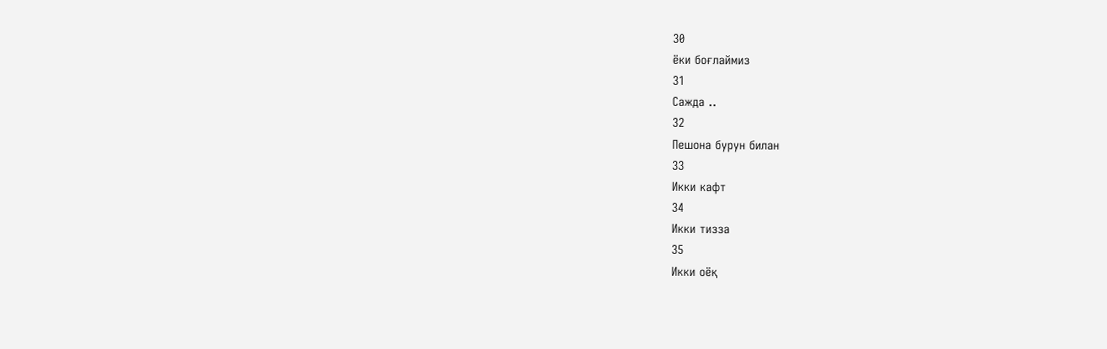30
ёки боғлаймиз
31
Сажда ..
32
Пешона бурун билан
33
Икки кафт
34
Икки тизза
35
Икки оёқ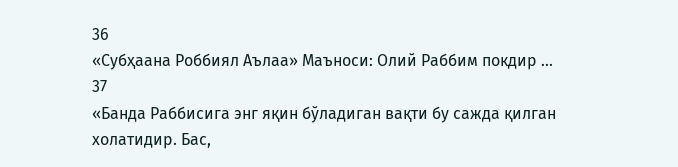36
«Субҳаана Роббиял Аълаа» Маъноси: Олий Раббим покдир ...
37
«Банда Раббисига энг яқин бўладиган вақти бу сажда қилган холатидир. Бас,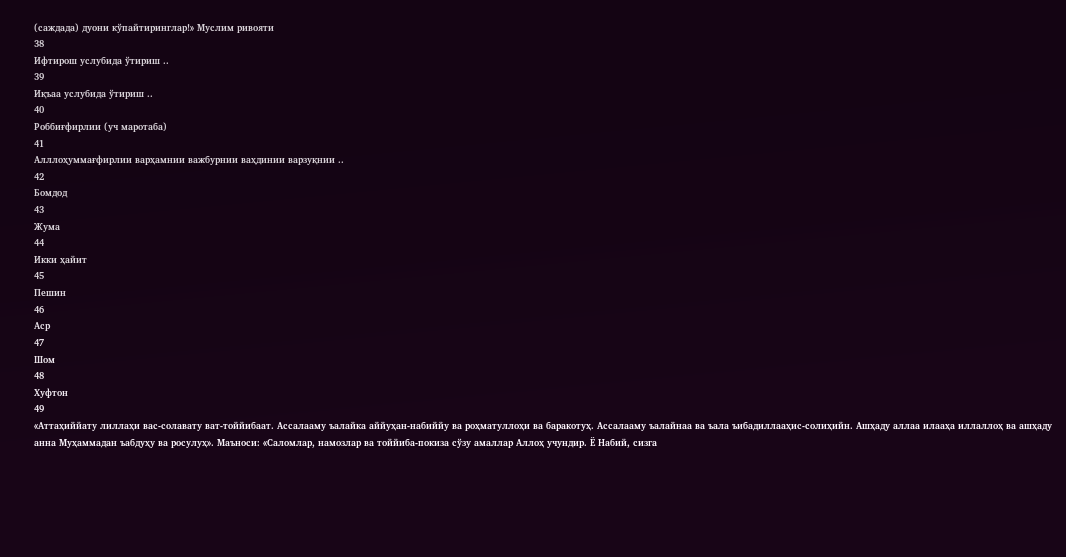(саждада) дуони кўпайтиринглар!» Муслим ривояти
38
Ифтирош услубида ўтириш ..
39
Иқъаа услубида ўтириш ..
40
Роббиғфирлии (уч маротаба)
41
Алллоҳуммағфирлии варҳамнии важбурнии ваҳдинии варзуқнии ..
42
Бомдод
43
Жума
44
Икки ҳайит
45
Пешин
46
Аср
47
Шом
48
Хуфтон
49
«Аттаҳиййату лиллаҳи вас-солавату ват-тоййибаат. Ассалааму ъалайка аййуҳан-набиййу ва роҳматуллоҳи ва баракотуҳ. Ассалааму ъалайнаа ва ъала ъибадиллааҳис-солиҳийн. Ашҳаду аллаа илааҳа иллаллоҳ ва ашҳаду анна Муҳаммадан ъабдуҳу ва росулуҳ». Маъноси: «Саломлар, намозлар ва тоййиба-покиза сўзу амаллар Аллоҳ учундир. Ё Набий, сизга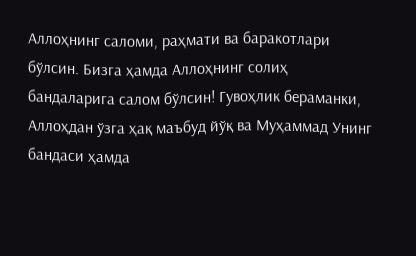Аллоҳнинг саломи, раҳмати ва баракотлари бўлсин. Бизга ҳамда Аллоҳнинг солиҳ бандаларига салом бўлсин! Гувоҳлик бераманки, Аллоҳдан ўзга ҳақ маъбуд йўқ ва Муҳаммад Унинг бандаси ҳамда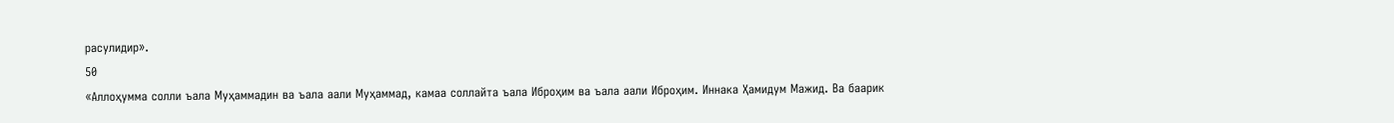расулидир».
50
«Аллоҳумма солли ъала Муҳаммадин ва ъала аали Муҳаммад, камаа соллайта ъала Иброҳим ва ъала аали Иброҳим. Иннака Ҳамидум Мажид. Ва баарик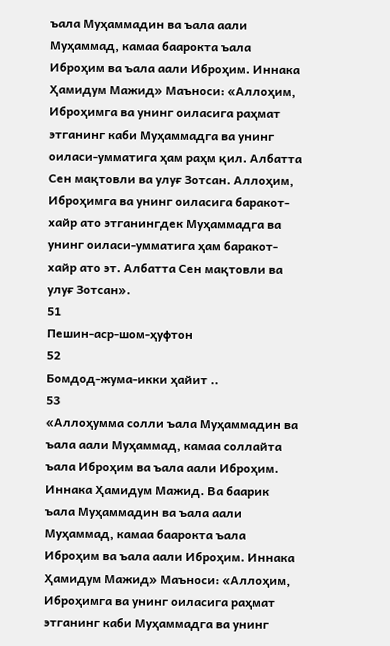ъала Муҳаммадин ва ъала аали Муҳаммад, камаа баарокта ъала Иброҳим ва ъала аали Иброҳим. Иннака Ҳамидум Мажид» Маъноси: «Аллоҳим, Иброҳимга ва унинг оиласига раҳмат этганинг каби Муҳаммадга ва унинг оиласи-умматига ҳам раҳм қил. Албатта Сен мақтовли ва улуғ Зотсан. Аллоҳим, Иброҳимга ва унинг оиласига баракот-хайр ато этганингдек Муҳаммадга ва унинг оиласи-умматига ҳам баракот-хайр ато эт. Албатта Сен мақтовли ва улуғ Зотсан».
51
Пешин-аср-шом-ҳуфтон
52
Бомдод-жума-икки ҳайит ..
53
«Аллоҳумма солли ъала Муҳаммадин ва ъала аали Муҳаммад, камаа соллайта ъала Иброҳим ва ъала аали Иброҳим. Иннака Ҳамидум Мажид. Ва баарик ъала Муҳаммадин ва ъала аали Муҳаммад, камаа баарокта ъала Иброҳим ва ъала аали Иброҳим. Иннака Ҳамидум Мажид» Маъноси: «Аллоҳим, Иброҳимга ва унинг оиласига раҳмат этганинг каби Муҳаммадга ва унинг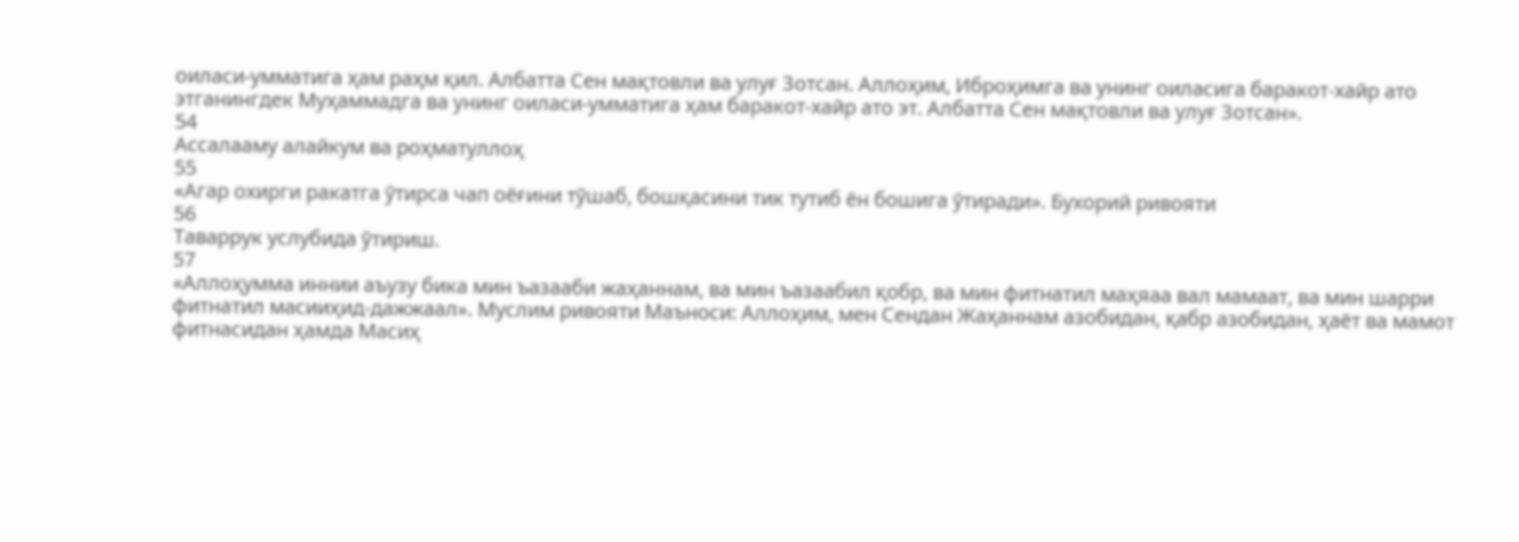оиласи-умматига ҳам раҳм қил. Албатта Сен мақтовли ва улуғ Зотсан. Аллоҳим, Иброҳимга ва унинг оиласига баракот-хайр ато этганингдек Муҳаммадга ва унинг оиласи-умматига ҳам баракот-хайр ато эт. Албатта Сен мақтовли ва улуғ Зотсан».
54
Ассалааму алайкум ва роҳматуллоҳ
55
«Агар охирги ракатга ўтирса чап оёғини тўшаб, бошқасини тик тутиб ён бошига ўтиради». Бухорий ривояти
56
Таваррук услубида ўтириш.
57
«Аллоҳумма иннии аъузу бика мин ъазааби жаҳаннам, ва мин ъазаабил қобр, ва мин фитнатил маҳяаа вал мамаат, ва мин шарри фитнатил масииҳид-дажжаал». Муслим ривояти Маъноси: Аллоҳим, мен Сендан Жаҳаннам азобидан, қабр азобидан, ҳаёт ва мамот фитнасидан ҳамда Масиҳ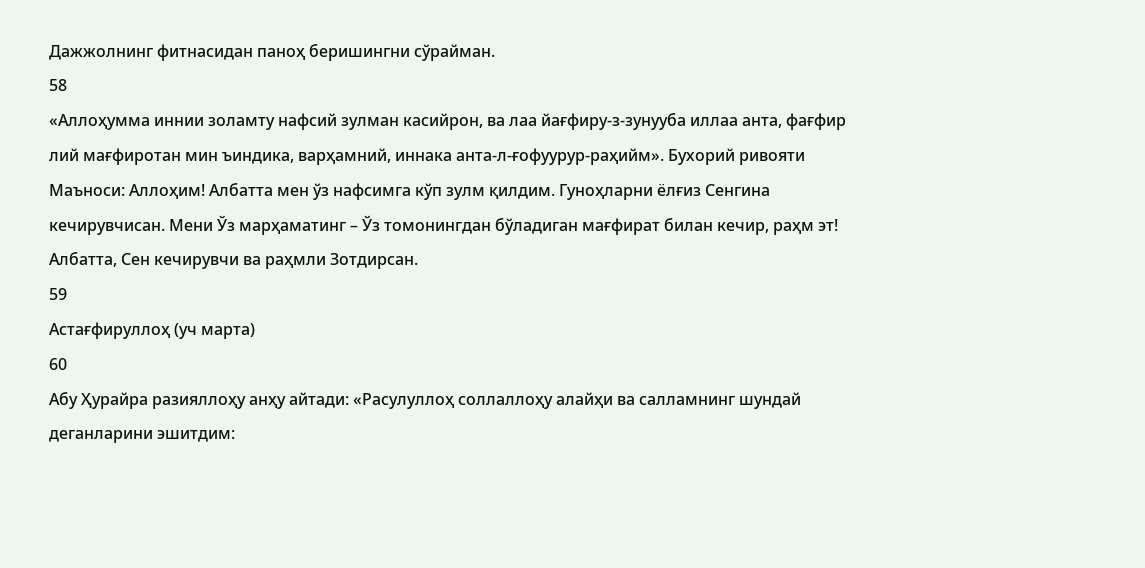Дажжолнинг фитнасидан паноҳ беришингни сўрайман.
58
«Аллоҳумма иннии золамту нафсий зулман касийрон, ва лaa йағфиру-з-зунууба иллаа анта, фағфир лий мағфиротан мин ъиндика, варҳамний, иннака анта-л-ғофуурур-раҳийм». Бухорий ривояти Маъноси: Аллоҳим! Албатта мен ўз нафсимга кўп зулм қилдим. Гуноҳларни ёлғиз Сенгина кечирувчисан. Мени Ўз марҳаматинг – Ўз томонингдан бўладиган мағфират билан кечир, раҳм эт! Албатта, Сен кечирувчи ва раҳмли Зотдирсан.
59
Астағфируллоҳ (уч марта)
60
Абу Ҳурайра разияллоҳу анҳу айтади: «Расулуллоҳ соллаллоҳу алайҳи ва салламнинг шундай деганларини эшитдим: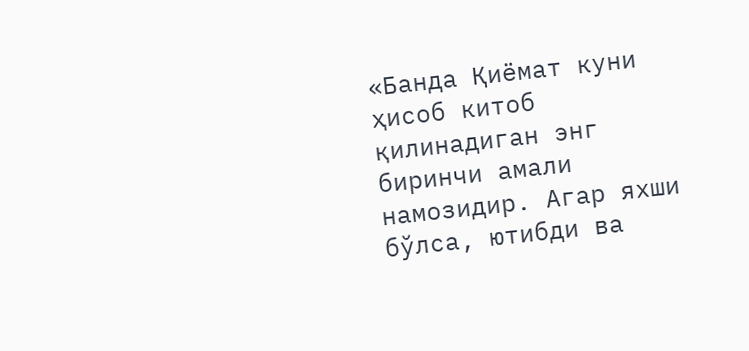«Банда Қиёмат куни ҳисоб китоб қилинадиган энг биринчи амали намозидир. Агар яхши бўлса, ютибди ва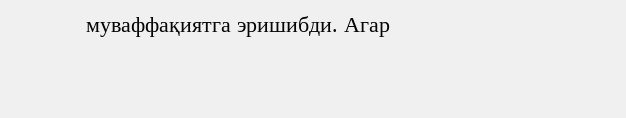муваффақиятга эришибди. Агар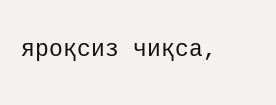яроқсиз чиқса,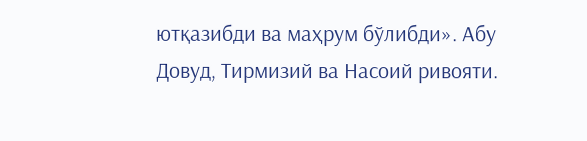ютқазибди ва маҳрум бўлибди». Абу Довуд, Тирмизий ва Насоий ривояти.